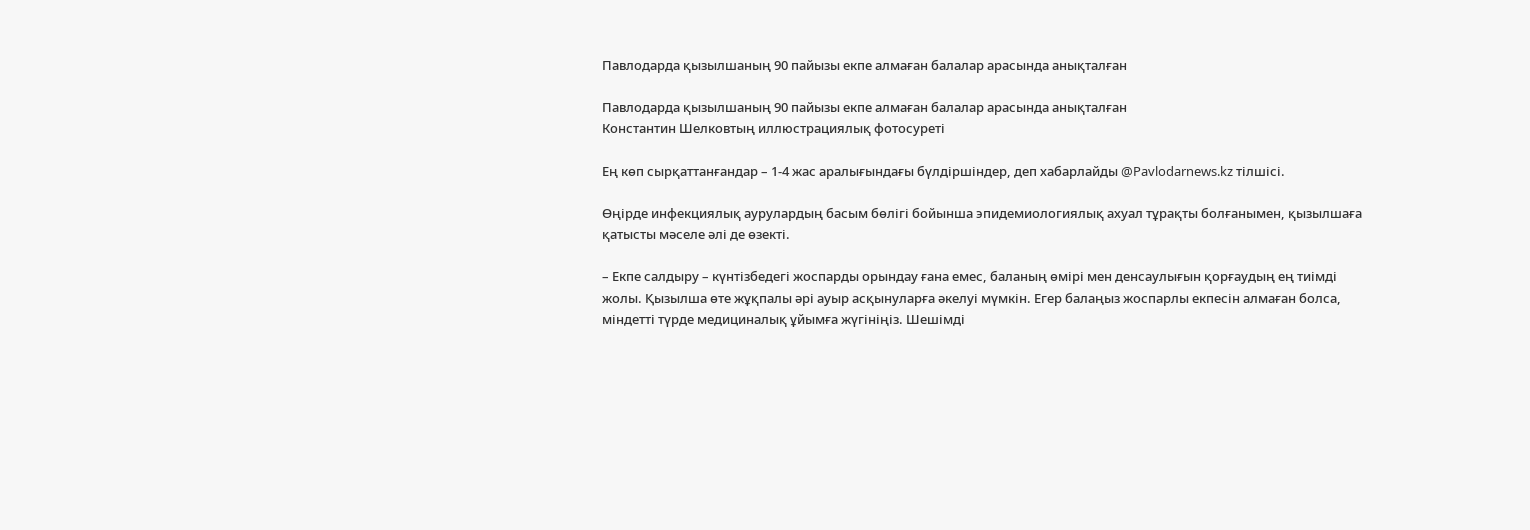Павлодарда қызылшаның 90 пайызы екпе алмаған балалар арасында анықталған

Павлодарда қызылшаның 90 пайызы екпе алмаған балалар арасында анықталған
Константин Шелковтың иллюстрациялық фотосуреті

Ең көп сырқаттанғандар – 1-4 жас аралығындағы бүлдіршіндер, деп хабарлайды @Pavlodarnews.kz тілшісі.

Өңірде инфекциялық аурулардың басым бөлігі бойынша эпидемиологиялық ахуал тұрақты болғанымен, қызылшаға қатысты мәселе әлі де өзекті.

– Екпе салдыру – күнтізбедегі жоспарды орындау ғана емес, баланың өмірі мен денсаулығын қорғаудың ең тиімді жолы. Қызылша өте жұқпалы әрі ауыр асқынуларға әкелуі мүмкін. Егер балаңыз жоспарлы екпесін алмаған болса, міндетті түрде медициналық ұйымға жүгініңіз. Шешімді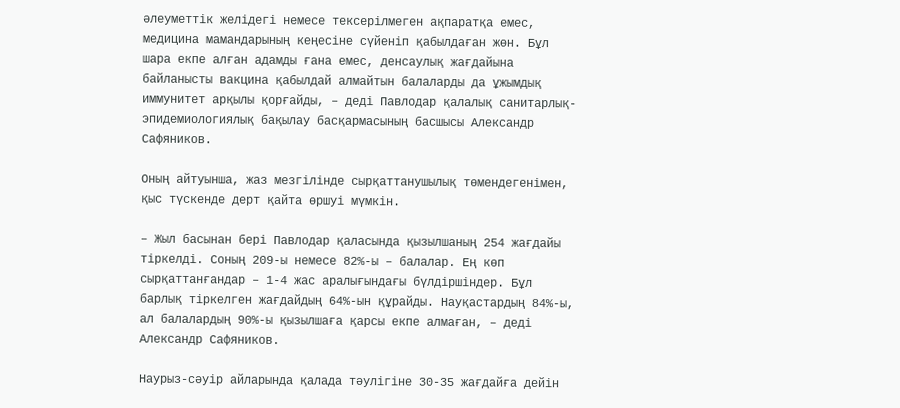әлеуметтік желідегі немесе тексерілмеген ақпаратқа емес, медицина мамандарының кеңесіне сүйеніп қабылдаған жөн. Бұл шара екпе алған адамды ғана емес, денсаулық жағдайына байланысты вакцина қабылдай алмайтын балаларды да ұжымдық иммунитет арқылы қорғайды, – деді Павлодар қалалық санитарлық-эпидемиологиялық бақылау басқармасының басшысы Александр Сафяников.

Оның айтуынша, жаз мезгілінде сырқаттанушылық төмендегенімен, қыс түскенде дерт қайта өршуі мүмкін.

– Жыл басынан бері Павлодар қаласында қызылшаның 254 жағдайы тіркелді. Соның 209-ы немесе 82%-ы – балалар. Ең көп сырқаттанғандар – 1-4 жас аралығындағы бүлдіршіндер. Бұл барлық тіркелген жағдайдың 64%-ын құрайды. Науқастардың 84%-ы, ал балалардың 90%-ы қызылшаға қарсы екпе алмаған, – деді Александр Сафяников.

Наурыз-сәуір айларында қалада тәулігіне 30-35 жағдайға дейін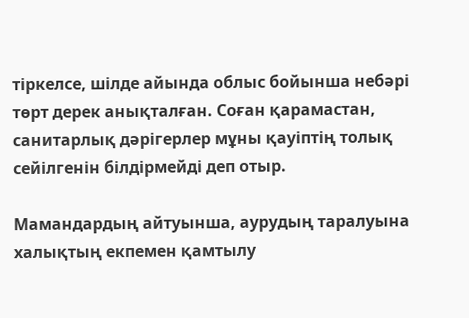тіркелсе, шілде айында облыс бойынша небәрі төрт дерек анықталған. Соған қарамастан, санитарлық дәрігерлер мұны қауіптің толық сейілгенін білдірмейді деп отыр.

Мамандардың айтуынша, аурудың таралуына халықтың екпемен қамтылу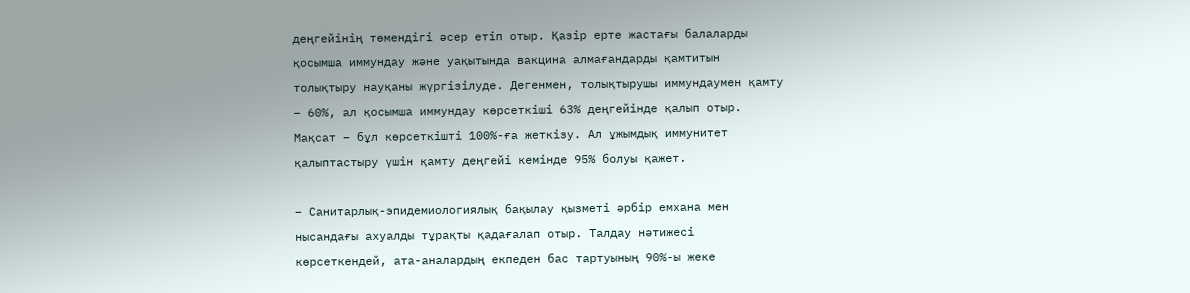деңгейінің төмендігі әсер етіп отыр. Қазір ерте жастағы балаларды қосымша иммундау және уақытында вакцина алмағандарды қамтитын толықтыру науқаны жүргізілуде. Дегенмен, толықтырушы иммундаумен қамту – 60%, ал қосымша иммундау көрсеткіші 63% деңгейінде қалып отыр. Мақсат – бұл көрсеткішті 100%-ға жеткізу. Ал ұжымдық иммунитет қалыптастыру үшін қамту деңгейі кемінде 95% болуы қажет.

– Санитарлық-эпидемиологиялық бақылау қызметі әрбір емхана мен нысандағы ахуалды тұрақты қадағалап отыр. Талдау нәтижесі көрсеткендей, ата-аналардың екпеден бас тартуының 90%-ы жеке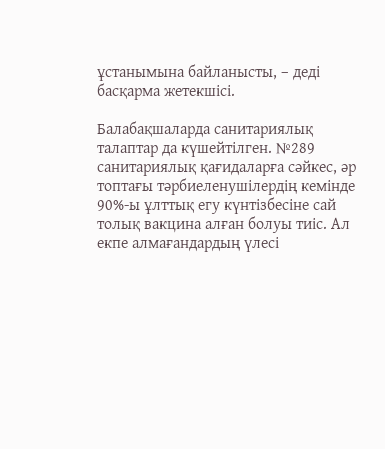ұстанымына байланысты, – деді басқарма жетекшісі.

Балабақшаларда санитариялық талаптар да күшейтілген. №289 санитариялық қағидаларға сәйкес, әр топтағы тәрбиеленушілердің кемінде 90%-ы ұлттық егу күнтізбесіне сай толық вакцина алған болуы тиіс. Ал екпе алмағандардың үлесі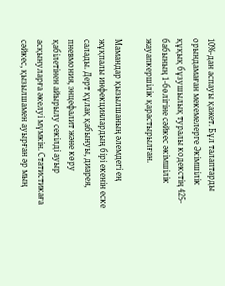10%-дан аспауы қажет. Бұл талаптарды орындамаған мекемелерге Әкімшілік құқық бұзушылық туралы кодекстің 425-бабының 1-бөлігіне сәйкес әкімшілік жауапкершілік қарастырылған.

Мамандар қызылшаның әлемдегі ең жұқпалы инфекциялардың бірі екенін еске салады. Дерт құлақ қабынуы, диарея, пневмония, энцефалит және көру қабілетінен айырылу секілді ауыр асқынуларға әкелуі мүмкін. Статистикаға сәйкес, қызылшамен ауырған әр мың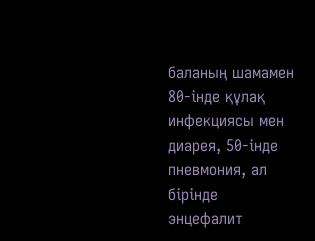баланың шамамен 80-інде құлақ инфекциясы мен диарея, 50-інде пневмония, ал бірінде энцефалит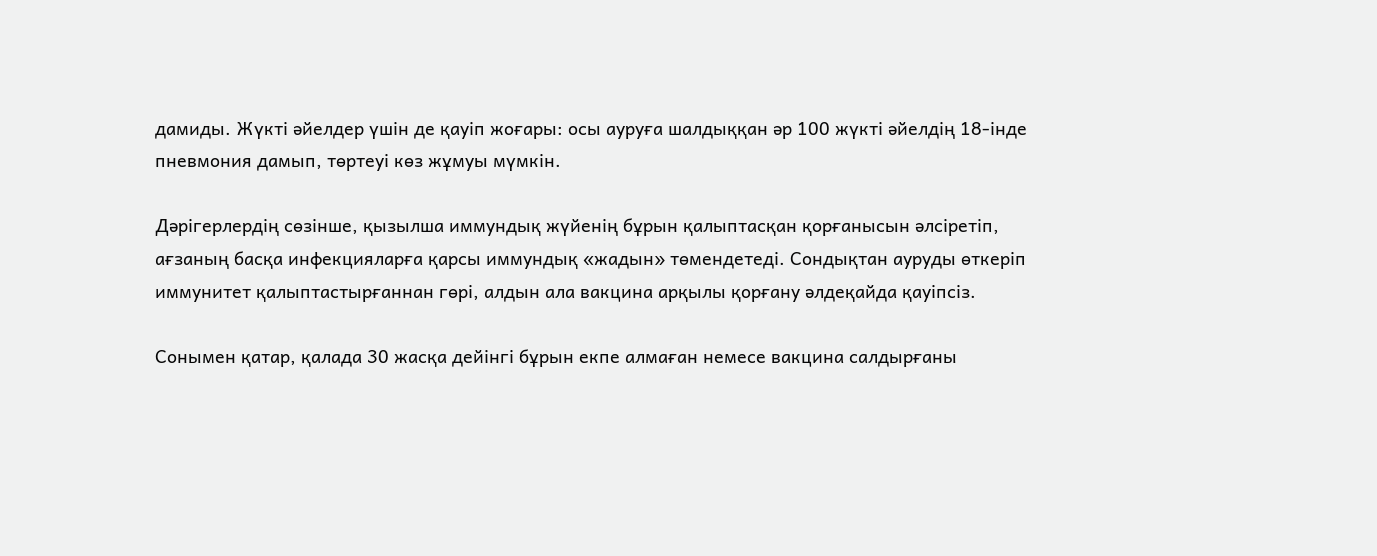дамиды. Жүкті әйелдер үшін де қауіп жоғары: осы ауруға шалдыққан әр 100 жүкті әйелдің 18-інде пневмония дамып, төртеуі көз жұмуы мүмкін.

Дәрігерлердің сөзінше, қызылша иммундық жүйенің бұрын қалыптасқан қорғанысын әлсіретіп, ағзаның басқа инфекцияларға қарсы иммундық «жадын» төмендетеді. Сондықтан ауруды өткеріп иммунитет қалыптастырғаннан гөрі, алдын ала вакцина арқылы қорғану әлдеқайда қауіпсіз.

Сонымен қатар, қалада 30 жасқа дейінгі бұрын екпе алмаған немесе вакцина салдырғаны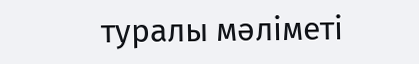туралы мәліметі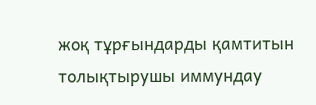жоқ тұрғындарды қамтитын толықтырушы иммундау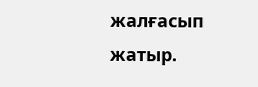жалғасып жатыр.